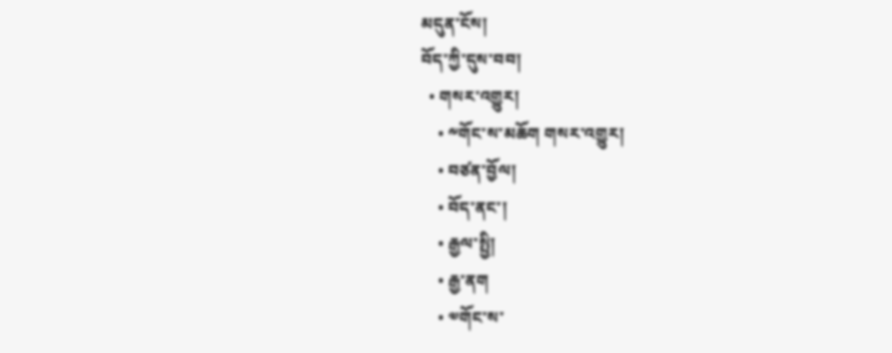མདུན་ངོས།
བོད་ཀྱི་དུས་བབ།
  • གསར་འགྱུར།
    • ༸གོང་ས་མཆོག གསར་འགྱུར།
    • བཙན་བྱོལ།
    • བོད་ནང་།
    • རྒྱལ་སྤྱི།
    • རྒྱ་ནག
    • ༧གོང་ས་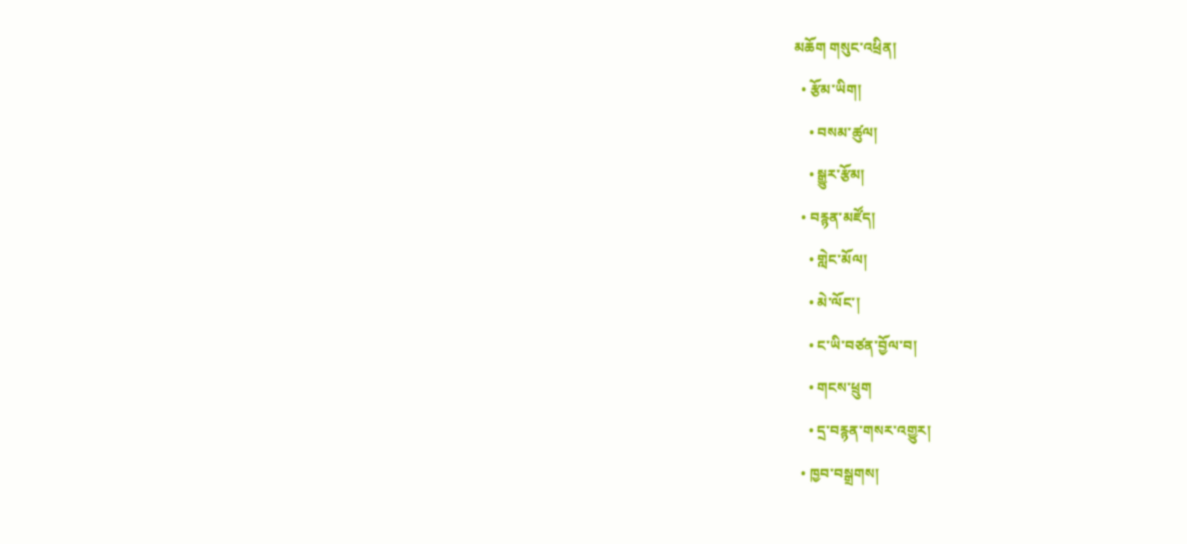མཆོག གསུང་འཕྲིན།
  • རྩོམ་ཡིག།
    • བསམ་ཚུལ།
    • སྒྱུར་རྩོམ།
  • བརྙན་མཛོད།
    • གླེང་མོལ།
    • མེ་ལོང་།
    • ང་ཡི་བཙན་བྱོལ་བ།
    • གངས་ཕྲུག
    • དྲ་བརྙན་གསར་འགྱུར།
  • ཁྱབ་བསྒྲགས།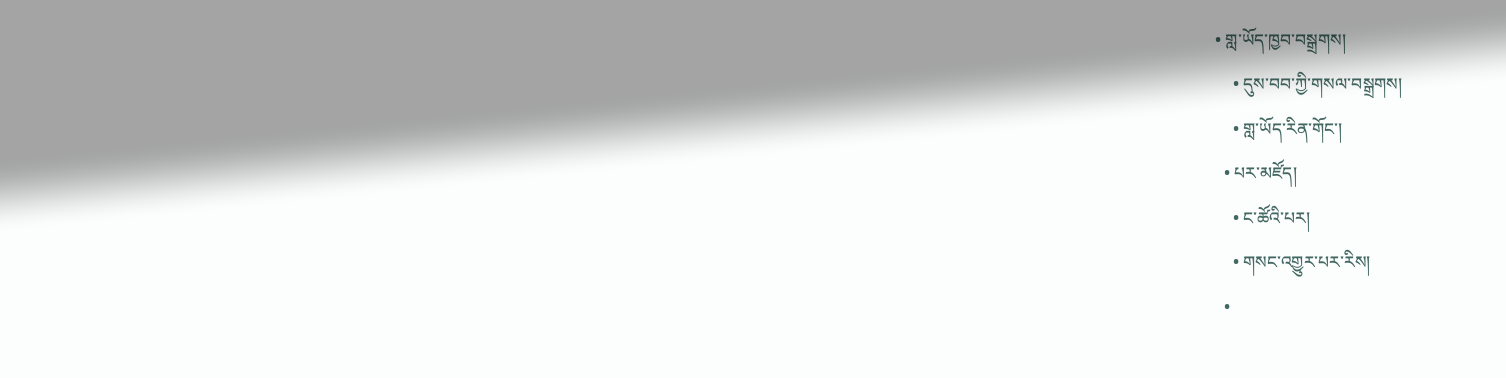• གླ་ཡོད་ཁྱབ་བསྒྲགས།
    • དུས་བབ་ཀྱི་གསལ་བསྒྲགས།
    • གླ་ཡོད་རིན་གོང་།
  • པར་མཛོད།
    • ང་ཚོའི་པར།
    • གསང་འགྱུར་པར་རིས།
  •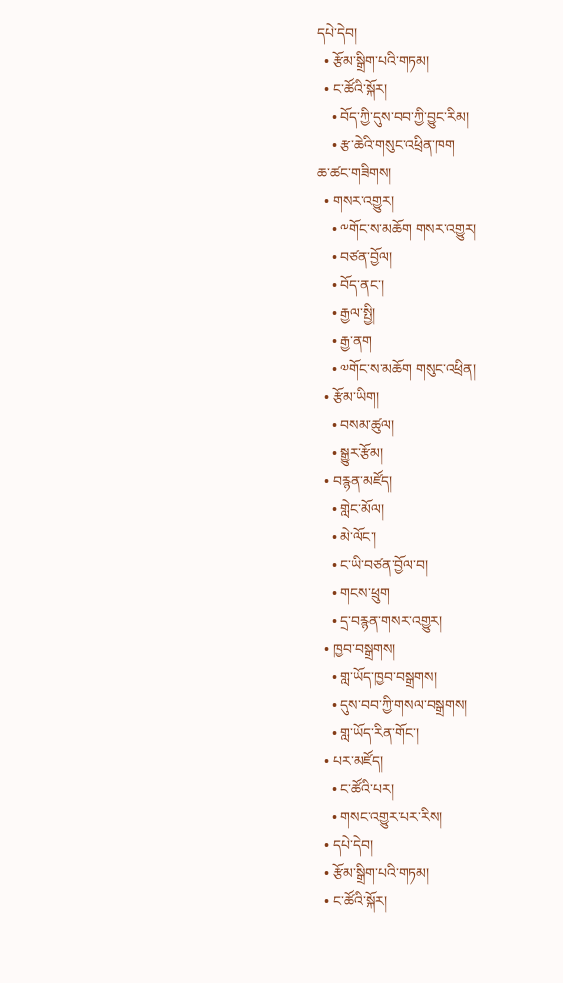དཔེ་དེབ།
  • རྩོམ་སྒྲིག་པའི་གཏམ།
  • ང་ཚོའི་སྐོར།
    • བོད་ཀྱི་དུས་བབ་ཀྱི་བྱུང་རིམ།
    • རྩ་ཆེའི་གསུང་འཕྲིན་ཁག
ཆ་ཚང་གཟིགས།
  • གསར་འགྱུར།
    • ༸གོང་ས་མཆོག གསར་འགྱུར།
    • བཙན་བྱོལ།
    • བོད་ནང་།
    • རྒྱལ་སྤྱི།
    • རྒྱ་ནག
    • ༧གོང་ས་མཆོག གསུང་འཕྲིན།
  • རྩོམ་ཡིག།
    • བསམ་ཚུལ།
    • སྒྱུར་རྩོམ།
  • བརྙན་མཛོད།
    • གླེང་མོལ།
    • མེ་ལོང་།
    • ང་ཡི་བཙན་བྱོལ་བ།
    • གངས་ཕྲུག
    • དྲ་བརྙན་གསར་འགྱུར།
  • ཁྱབ་བསྒྲགས།
    • གླ་ཡོད་ཁྱབ་བསྒྲགས།
    • དུས་བབ་ཀྱི་གསལ་བསྒྲགས།
    • གླ་ཡོད་རིན་གོང་།
  • པར་མཛོད།
    • ང་ཚོའི་པར།
    • གསང་འགྱུར་པར་རིས།
  • དཔེ་དེབ།
  • རྩོམ་སྒྲིག་པའི་གཏམ།
  • ང་ཚོའི་སྐོར།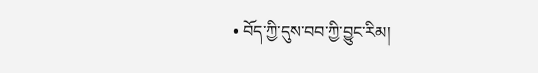• བོད་ཀྱི་དུས་བབ་ཀྱི་བྱུང་རིམ།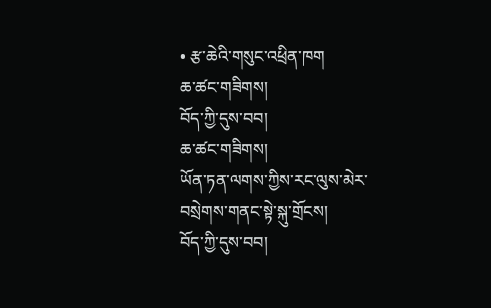• རྩ་ཆེའི་གསུང་འཕྲིན་ཁག
ཆ་ཚང་གཟིགས།
བོད་ཀྱི་དུས་བབ།
ཆ་ཚང་གཟིགས།
ཡོན་ཏན་ལགས་ཀྱིས་རང་ལུས་མེར་བསྲེགས་གནང་སྟེ་སྐུ་གྲོངས།
བོད་ཀྱི་དུས་བབ།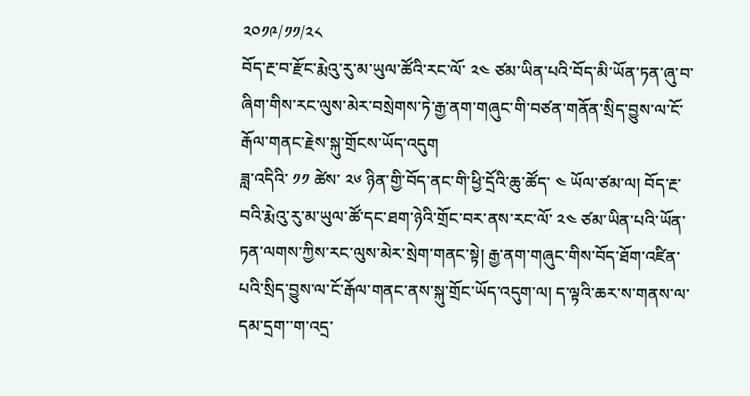༢༠༡༩/༡༡/༢༨
བོད་རྔ་བ་རྫོང་རྨེའུ་རུ་མ་ཡུལ་ཚོའི་རང་ལོ་ ༢༤ ཙམ་ཡིན་པའི་བོད་མི་ཡོན་ཏན་ཞུ་བ་ཞིག་གིས་རང་ལུས་མེར་བསྲེགས་ཏེ་རྒྱ་ནག་གཞུང་གི་བཙན་གནོན་སྲིད་བྱུས་ལ་ངོ་རྒོལ་གནང་རྗེས་སྐུ་གྲོངས་ཡོད་འདུག
ཟླ་འདིའི་ ༡༡ ཚེས་ ༢༦ ཉིན་གྱི་བོད་ནང་གི་ཕྱི་དྲོའི་ཆུ་ཚོད་ ༤ ཡོལ་ཙམ་ལ། བོད་རྔ་བའི་རྨེའུ་རུ་མ་ཡུལ་ཚོ་དང་ཐག་ཉེའི་གྲོང་བར་ནས་རང་ལོ་ ༢༤ ཙམ་ཡིན་པའི་ཡོན་ཏན་ལགས་ཀྱིས་རང་ལུས་མེར་སྲེག་གནང་སྟེ། རྒྱ་ནག་གཞུང་གིས་བོད་ཐོག་འཛིན་པའི་སྲིད་བྱུས་ལ་ངོ་རྒོལ་གནང་ནས་སྐུ་གྲོང་ཡོད་འདུག་ལ། ད་ལྟའི་ཆར་ས་གནས་ལ་དམ་དྲག་་ག་འདྲ་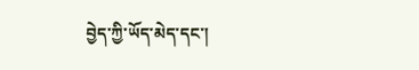བྱེད་ཀྱི་ཡོད་མེད་དང་།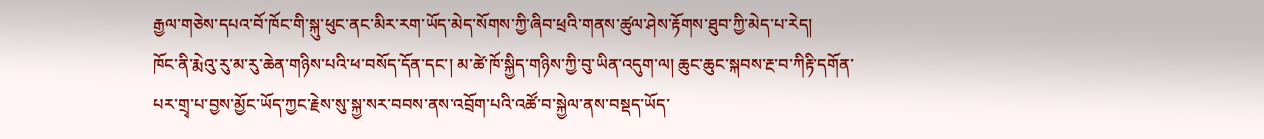རྒྱལ་གཅེས་དཔའ་བོ་ཁོང་གི་སྐུ་ཕུང་ནང་མིར་རག་ཡོད་མེད་སོགས་ཀྱི་ཞིབ་ཕྲའི་གནས་ཚུལ་ཤེས་རྟོགས་ཐུབ་ཀྱི་མེད་པ་རེད།
ཁོང་ནི་རྨེའུ་རུ་མ་རུ་ཆེན་གཉིས་པའི་ཕ་བསོད་དོན་དང་། མ་ཚེ་ཁོ་སྐྱིད་གཉིས་ཀྱི་བུ་ཡིན་འདུག་ལ། ཆུང་ཆུང་སྐབས་རྔ་བ་ཀིརྟི་དགོན་པར་གྲྭ་པ་བྱས་མྱོང་ཡོད་ཀྱང་རྗེས་སུ་སྐྱ་སར་བབས་ནས་འབྲོག་པའི་འཚོ་བ་སྐྱེལ་ནས་བསྡད་ཡོད་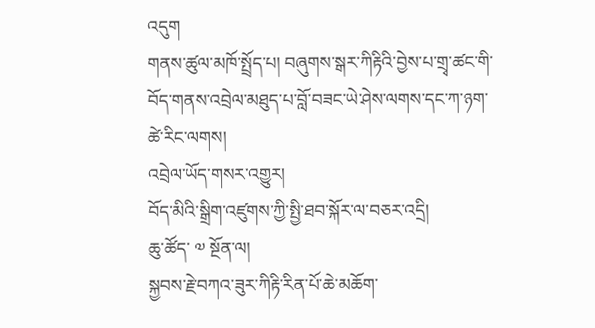འདུག
གནས་ཚུལ་མཁོ་སྤྲོད་པ། བཞུགས་སྒར་ཀིརྟིའི་བྱེས་པ་གྲྭ་ཚང་གི་བོད་གནས་འབྲེལ་མཐུད་པ་བློ་བཟང་ཡེ་ཤེས་ལགས་དང་ཀ་ཉག་ཚེ་རིང་ལགས།
འབྲེལ་ཡོད་གསར་འགྱུར།
བོད་མིའི་སྒྲིག་འཛུགས་ཀྱི་སྤྱི་ཐབ་སྐོར་ལ་བཅར་འདྲི།
ཆུ་ཚོད་ ༧ སྔོན་ལ།
སྐྱབས་རྗེ་བཀའ་ཟུར་ཀིརྟི་རིན་པོ་ཆེ་མཆོག་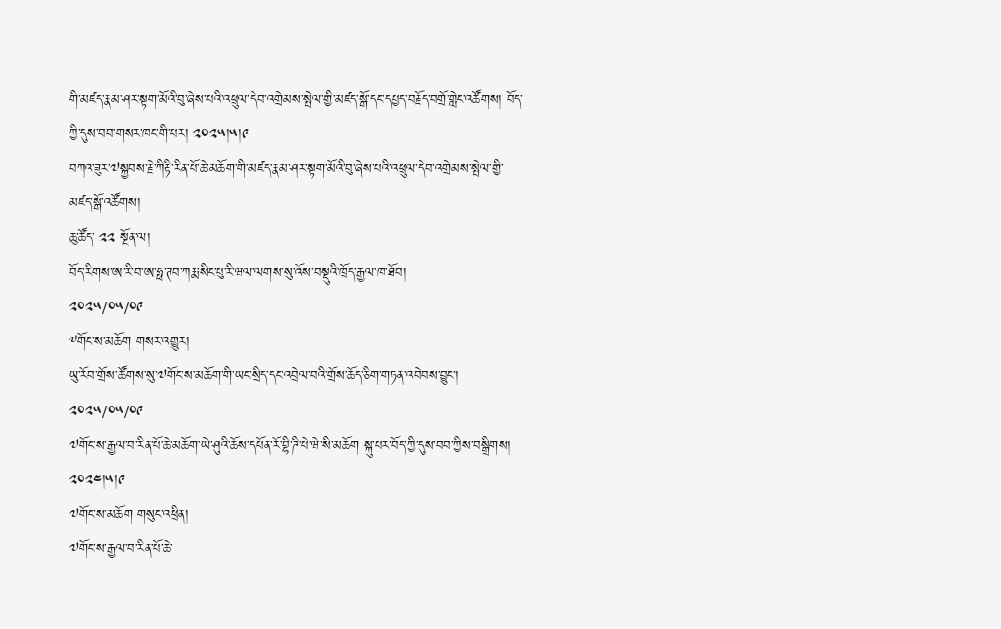གི་མཛད་རྣམ་ཤར་སྟག་མོའི་བུ་ཞེས་པའི་འཕྲུལ་དེབ་འགྲེམས་སྤེལ་གྱི་མཛད་སྒོ་དང་དཔྱད་བརྗོད་བགྲོ་གླེང་འཚོགས། བོད་ཀྱི་དུས་བབ་གསར་ཁང་གི་པར། ༢༠༢༥།༥།༩
བཀའ་ཟུར་༧སྐྱབས་རྗེ་ཀིརྟི་རིན་པོ་ཆེ་མཆོག་གི་མཛད་རྣམ་ཤར་སྟག་མོའི་བུ་ཞེས་པའི་འཕྲུལ་དེབ་འགྲེམས་སྤེལ་གྱི་མཛད་སྒོ་འཚོགས།
ཆུ་ཚོད་ ༢༢ སྔོན་ལ།
བོད་རིགས་ཨ་རི་བ་ཨ་ཧྥ་ཊབ་ཀརྨ་སིང་པུ་རི་ཝལ་ལགས་སུ་འོས་བསྡུའི་ཁྲོད་རྒྱལ་ཁ་ཐོབ།
༢༠༢༥/༠༥/༠༩
༸གོང་ས་མཆོག གསར་འགྱུར།
ཡུ་རོབ་གྲོས་ཚོགས་སུ་༧གོང་ས་མཆོག་གི་ཡང་སྲིད་དང་འབྲེལ་བའི་གྲོས་ཆོད་ཅིག་གཏན་འབེབས་བྱུང་།
༢༠༢༥/༠༥/༠༩
༧གོང་ས་རྒྱལ་བ་རིན་པོ་ཆེ་མཆོག་ཡེ་ཤུའི་ཆོས་དཔོན་རོ་བྷི་ཌི་པེ་ཝེ་སི་མཆོག སྐུ་པར་བོད་ཀྱི་དུས་བབ་ཀྱིས་བསྒྲིགས། ༢༠༢༤།༥།༩
༧གོང་ས་མཆོག གསུང་འཕྲིན།
༧གོང་ས་རྒྱལ་བ་རིན་པོ་ཆེ་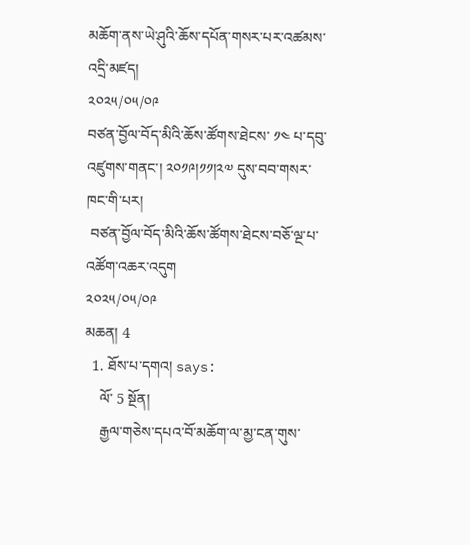མཆོག་ནས་ཡེ་ཤུའི་ཆོས་དཔོན་གསར་པར་འཚམས་འདྲི་མཛད།
༢༠༢༥/༠༥/༠༩
བཙན་བྱོལ་བོད་མིའི་ཆོས་ཚོགས་ཐེངས་ ༡༤ པ་དབུ་འཛུགས་གནང་། ༢༠༡༩།༡༡།༢༧ དུས་བབ་གསར་ཁང་གི་པར།
 བཙན་བྱོལ་བོད་མིའི་ཆོས་ཚོགས་ཐེངས་བཅོ་ལྔ་པ་འཚོག་འཆར་འདུག
༢༠༢༥/༠༥/༠༩
མཆན། 4
  1. ཐོས་པ་དགའ། says:
    ལོ་ 5 སྔོན།
    རྒྱལ་གཅེས་དཔའ་བོ་མཆོག་ལ་མྱ་ངན་གུས་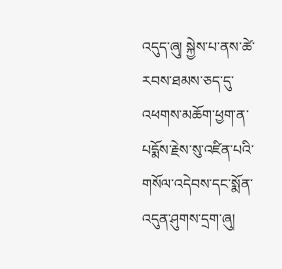འདུད་ཞུ། སྐྱེས་པ་ནས་ཚེ་རབས་ཐམས་ཅད་དུ་འཕགས་མཆོག་ཕྱག་ན་པདྨོས་རྗེས་སུ་འཛིན་པའི་གསོལ་འདེབས་དང་སྨོན་འདུན་ཤུགས་དྲག་ཞུ།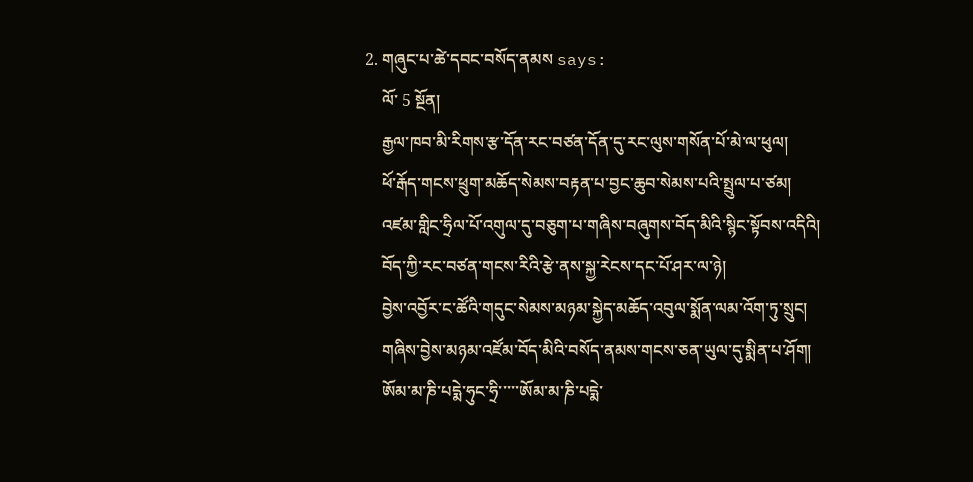2. གཞུང་པ་ཚེ་དབང་བསོད་ནམས says:
    ལོ་ 5 སྔོན།
    རྒྱལ་ཁབ་མི་རིགས་རྩ་དོན་རང་བཙན་དོན་དུ་རང་ལུས་གསོན་པོ་མེ་ལ་ཕུལ།
    ཕོ་རྒོད་གངས་ཕྲུག་མཆོད་སེམས་བརྟན་པ་བྱང་ཆུབ་སེམས་པའི་སྤྲུལ་པ་ཙམ།
    འཛམ་གླིང་ཧྲིལ་པོ་འགུལ་དུ་བཅུག་པ་གཞིས་བཞུགས་བོད་མིའི་སྙིང་སྟོབས་འདིའི།
    བོད་ཀྱི་རང་བཙན་གངས་རིའི་རྩེ་ནས་སྐྱ་རེངས་དང་པོ་ཤར་ལ་ཉེ།
    བྱེས་འབྱོར་ང་ཚོའི་གདུང་སེམས་མཉམ་སྐྱེད་མཆོད་འབུལ་སྨོན་ལམ་འོག་ཏུ་སྲུང།
    གཞིས་བྱེས་མཉམ་འཛོམ་བོད་མིའི་བསོད་ནམས་གངས་ཅན་ཡུལ་དུ་སྨིན་པ་ཤོག།
    ཨོམ་མ་ཎི་པདྨེ་ཧུང་ཧྲི་་་་་ཨོམ་མ་ཎི་པདྨེ་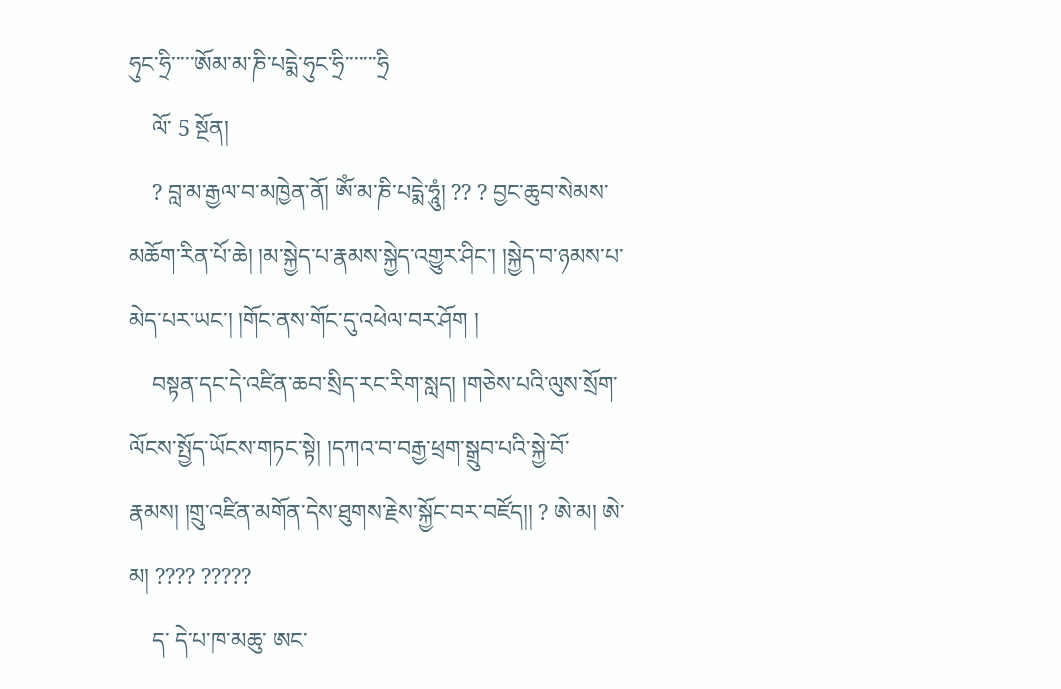ཧུང་ཧྲི་་་་་ཨོམ་མ་ཎི་པདྨེ་ཧུང་ཧྲི་་་་་་་ཧྲི
    ལོ་ 5 སྔོན།
    ? བླ་མ་རྒྱལ་བ་མཁྱེན་ནོ། ཨོཾ་མ་ཎི་པདྨེ་ཧཱུཾ། ?? ? བྱང་ཆུབ་སེམས་མཆོག་རིན་པོ་ཆེ། །མ་སྐྱེད་པ་རྣམས་སྐྱེད་འགྱུར་ཤིང་། །སྐྱེད་བ་ཉམས་པ་མེད་པར་ཡང་། །གོང་ནས་གོང་དུ་འཕེལ་བར་ཤོག །
    བསྟན་དང་དེ་འཛིན་ཆབ་སྲིད་རང་རིག་སླད། །གཅེས་པའི་ལུས་སྲོག་ལོངས་སྤྱོད་ཡོངས་གཏང་སྟེ། །དཀའ་བ་བརྒྱ་ཕྲག་སྒྲུབ་པའི་སྐྱེ་བོ་རྣམས། །གྲུ་འཛིན་མགོན་དེས་ཐུགས་རྗེས་སྐྱོང་བར་བཛོད།། ? ཨེ་མ། ཨེ་མ། ???? ?????
    ད་ དེ་པ་ཁ་མཆུ་ ཨང་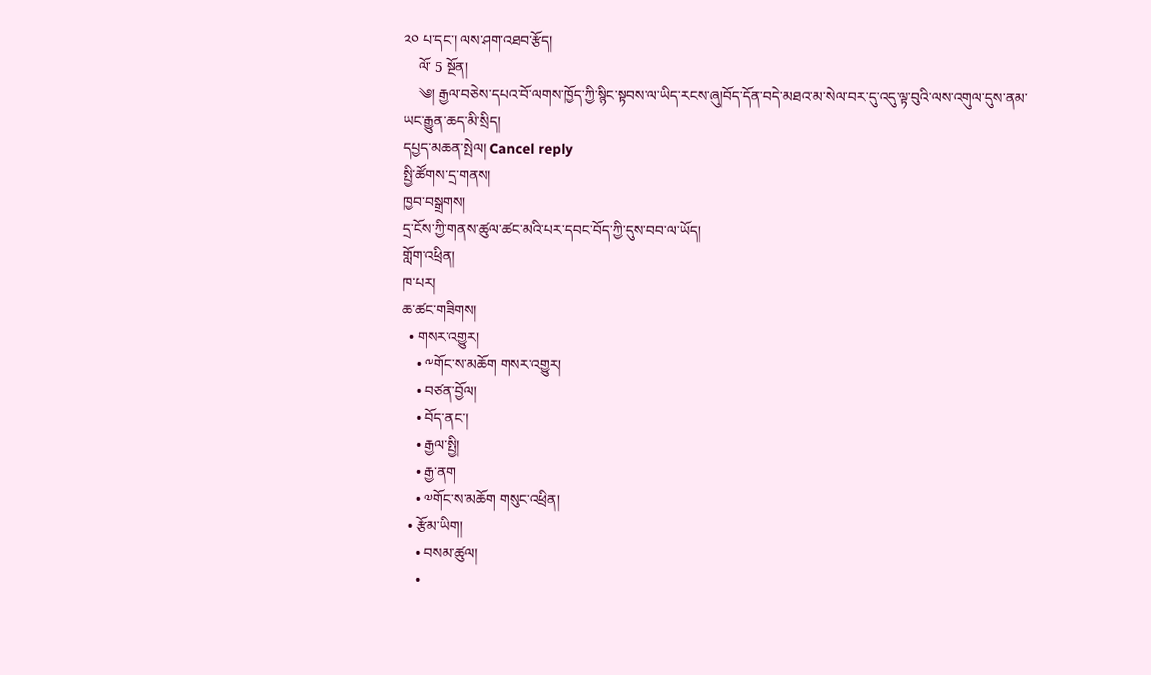༢༠ པ་དང་། ལས་ཤག་འཐབ་རྩོད།
    ལོ་ 5 སྔོན།
    ༄། རྒྱལ་བཅེས་དཔའ་བོ་ལགས་ཁྱོད་ཀྱི་སྙིང་སྟབས་ལ་ཡིད་རངས་ཞུ།བོད་དོན་བདེ་མཐའ་མ་སེལ་བར་དུ་འདུ་ལྟ་བུའི་ལས་འགུལ་དུས་ནམ་ཡང་རྒྱུན་ཆད་མི་སྲིད།
དཔྱད་མཆན་སྤེལ། Cancel reply
སྤྱི་ཚོགས་དྲ་གནས།
ཁྱབ་བསྒྲགས།
དྲ་ངོས་ཀྱི་གནས་ཚུལ་ཚང་མའི་པར་དབང་བོད་ཀྱི་དུས་བབ་ལ་ཡོད།
གློག་འཕྲིན།
ཁ་པར།
ཆ་ཚང་གཟིགས།
  • གསར་འགྱུར།
    • ༸གོང་ས་མཆོག གསར་འགྱུར།
    • བཙན་བྱོལ།
    • བོད་ནང་།
    • རྒྱལ་སྤྱི།
    • རྒྱ་ནག
    • ༧གོང་ས་མཆོག གསུང་འཕྲིན།
  • རྩོམ་ཡིག།
    • བསམ་ཚུལ།
    •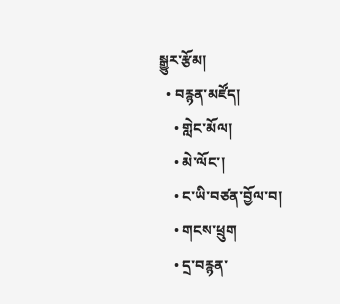སྒྱུར་རྩོམ།
  • བརྙན་མཛོད།
    • གླེང་མོལ།
    • མེ་ལོང་།
    • ང་ཡི་བཙན་བྱོལ་བ།
    • གངས་ཕྲུག
    • དྲ་བརྙན་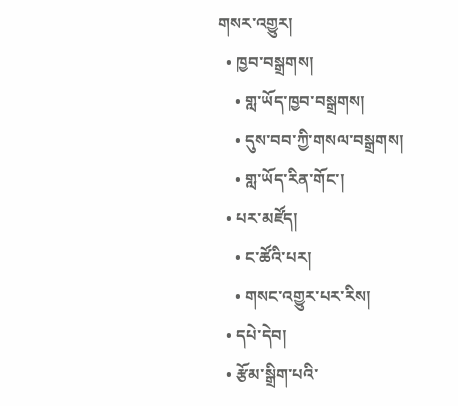གསར་འགྱུར།
  • ཁྱབ་བསྒྲགས།
    • གླ་ཡོད་ཁྱབ་བསྒྲགས།
    • དུས་བབ་ཀྱི་གསལ་བསྒྲགས།
    • གླ་ཡོད་རིན་གོང་།
  • པར་མཛོད།
    • ང་ཚོའི་པར།
    • གསང་འགྱུར་པར་རིས།
  • དཔེ་དེབ།
  • རྩོམ་སྒྲིག་པའི་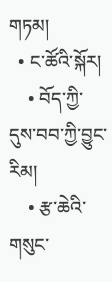གཏམ།
  • ང་ཚོའི་སྐོར།
    • བོད་ཀྱི་དུས་བབ་ཀྱི་བྱུང་རིམ།
    • རྩ་ཆེའི་གསུང་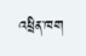འཕྲིན་ཁག